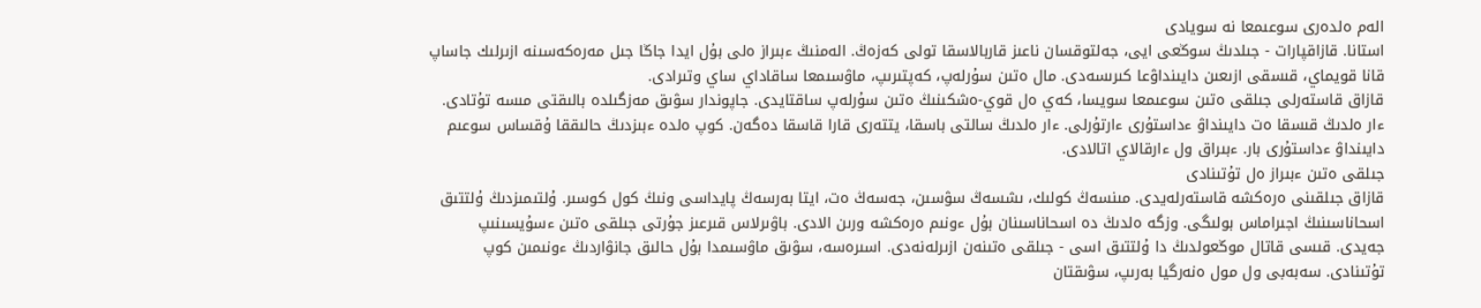الەم ەلدەرى سوعىمعا نە سويادى
استانا. قازاقپارات - جىلدىڭ سوڭعى ايى، جەلتوقسان ناعىز قاربالاسقا تولى كەزەڭ. الەمنىڭ ءبىراز ەلى بۇل ايدا جاڭا جىل مەرەكەسىنە ازىرلىك جاساپ قانا قويماي، قىسقى ازىعىن دايىنداۋعا كىرىسەدى. مال ەتىن سۇرلەپ، كەپتىرىپ، ماۋسىمعا ساقاداي ساي وتىرادى.
قازاق قاستەرلى جىلقى ەتىن سوعىمعا سويسا، كەي ەل قوي-ەشكىنىڭ ەتىن سۇرلەپ ساقتايدى. جاپوندار سۋىق مەزگىلدە بالىقتى مىسە تۇتادى. ءار ەلدىڭ قىسقا ەت دايىنداۋ ءداستۇرى ءارتۇرلى. ءار ەلدىڭ سالتى باسقا، يتتەرى قارا قاسقا دەگەن. كوپ ەلدە ءبىزدىڭ حالىققا ۇقساس سوعىم دايىنداۋ ءداستۇرى بار. ءبىراق ول ءارقالاي اتالادى.
جىلقى ەتىن ءبىراز ەل تۇتىنادى
قازاق جىلقىنى ەرەكشە قاستەرلەيدى. مىنسەڭ كولىك، ىشسەڭ سۋسىن، جەسەڭ ەت، ايتا بەرسەڭ پايداسى ونىڭ كول كوسىر. ۇلتىمىزدىڭ ۇلتتىق اسحاناسىنىڭ اجىراماس بولىگى. وزگە ەلدىڭ دە اسحاناسىنان بۇل ءونىم ەرەكشە ورىن الادى. باۋىرلاس قىرعىز جۇرتى جىلقى ەتىن ءسۇيسىنىپ جەيدى. قىسى قاتال موڭعولدىڭ دا ۇلتتىق اسى - جىلقى ەتىنەن ازىرلەنەدى. اسىرەسە، سۋىق ماۋسىمدا بۇل حالىق جانۋاردىڭ ءونىمىن كوپ تۇتىنادى. سەبەبى ول مول ەنەرگيا بەرىپ، سۋىقتان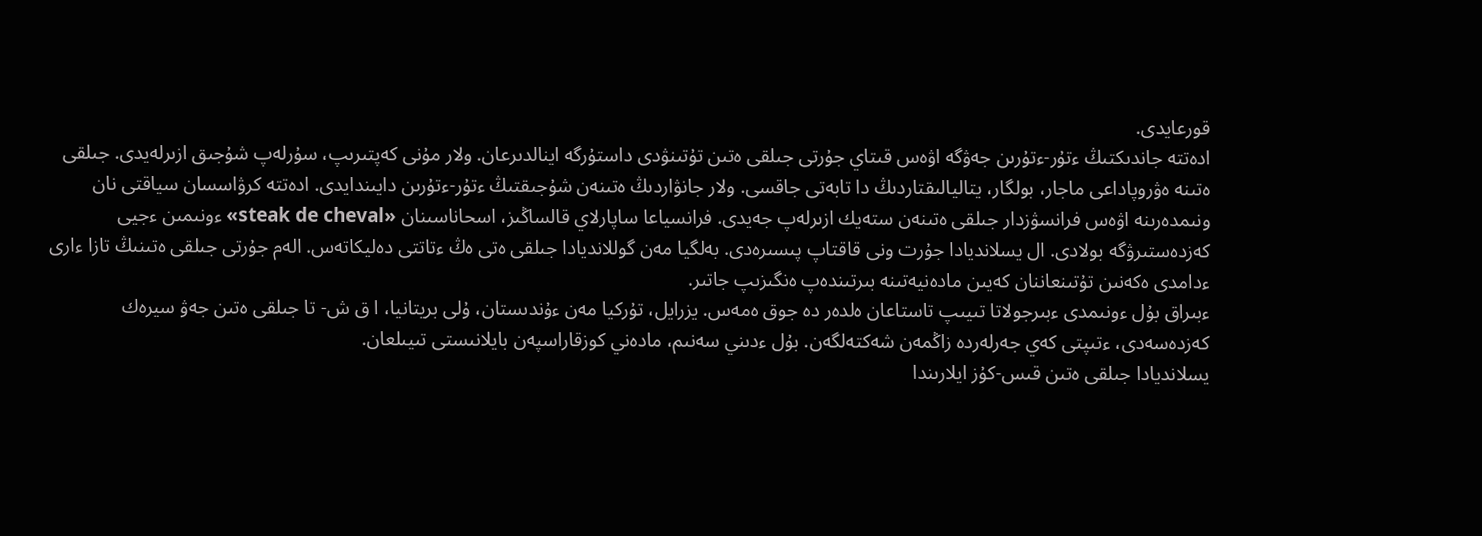قورعايدى.
ادەتتە جاندىكتىڭ ءتۇر-ءتۇرىن جەۋگە اۋەس قىتاي جۇرتى جىلقى ەتىن تۇتىنۋدى داستۇرگە اينالدىرعان. ولار مۇنى كەپتىرىپ، سۇرلەپ شۇجىق ازىرلەيدى. جىلقى ەتىنە ەۋروپاداعى ماجار، بولگار، يتاليالىقتاردىڭ دا تابەتى جاقسى. ولار جانۋاردىڭ ەتىنەن شۇجىقتىڭ ءتۇر-ءتۇرىن دايىندايدى. ادەتتە كرۋاسسان سياقتى نان ونىمدەرىنە اۋەس فرانسۋزدار جىلقى ەتىنەن ستەيك ازىرلەپ جەيدى. فرانسياعا ساپارلاي قالساڭىز، اسحاناسىنان «steak de cheval» ءونىمىن ءجيى كەزدەستىرۋگە بولادى. ال يسلانديادا جۇرت ونى قاقتاپ پىسىرەدى. بەلگيا مەن گوللانديادا جىلقى ەتى ەڭ ءتاتتى دەليكاتەس. الەم جۇرتى جىلقى ەتىنىڭ تازا ءارى ءدامدى ەكەنىن تۇتىنعاننان كەيىن مادەنيەتىنە بىرتىندەپ ەنگىزىپ جاتىر.
ءبىراق بۇل ءونىمدى ءبىرجولاتا تىيىپ تاستاعان ەلدەر دە جوق ەمەس. يزرايل، تۇركيا مەن ءۇندىستان، ۇلى بريتانيا، ا ق ش- تا جىلقى ەتىن جەۋ سيرەك كەزدەسەدى، ءتىپتى كەي جەرلەردە زاڭمەن شەكتەلگەن. بۇل ءدىني سەنىم، مادەني كوزقاراسپەن بايلانىستى تىيىلعان.
يسلانديادا جىلقى ەتىن قىس-كۇز ايلارىندا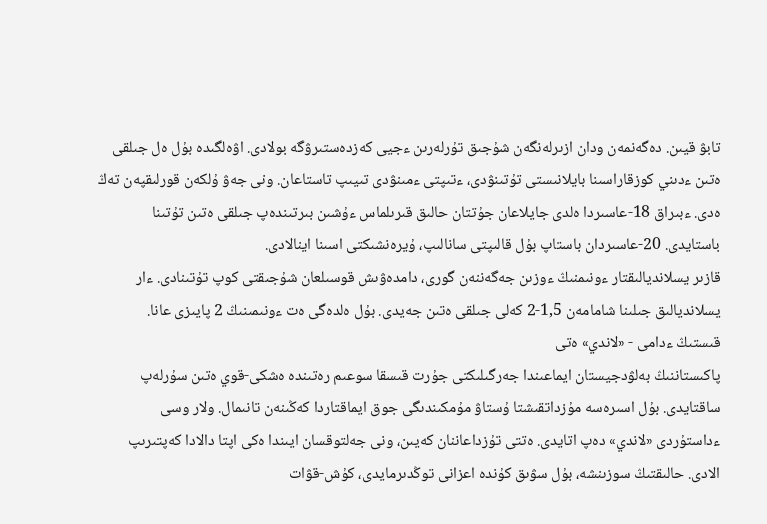تابۋ قيىن. دەگەنمەن ودان ازىرلەنگەن شۇجىق تۇرلەرىن ءجيى كەزدەستىرۋگە بولادى. اۋەلگىدە بۇل ەل جىلقى ەتىن ءدىني كوزقاراسىنا بايلانىستى تۇتىنۋدى، ءتىپتى ءمىنۋدى تىيىپ تاستاعان. ونى جەۋ ۇلكەن قورلىقپەن تەڭ ەدى. ءبىراق 18-عاسىردا ەلدى جايلاعان جۇتتان حالىق قىرىلماس ءۇشىن بىرتىندەپ جىلقى ەتىن تۇتىنا باستايدى. 20-عاسىردان باستاپ بۇل قالىپتى سانالىپ، ۇيرەنشىكتى اسىنا اينالادى.
قازىر يسلانديالىقتار ءونىمنىڭ ءوزىن جەگەننەن گورى، دامدەۋىش قوسىلعان شۇجىقتى كوپ تۇتىنادى. ءار يسلانديالىق جىلىنا شامامەن 1,5-2 كەلى جىلقى ەتىن جەيدى. بۇل ەلدەگى ەت ءونىمىنىڭ 2 پايىزى عانا.
قىستىڭ ءدامى - «لاندي» ەتى
پاكىستاننىڭ بەلۋدجيستان ايماعىندا جەرگىلىكتى جۇرت قىسقا سوعىم رەتىندە ەشكى-قوي ەتىن سۇرلەپ ساقتايدى. بۇل اسىرەسە مۇزداتقىشتا ۇستاۋ مۇمكىندىگى جوق ايماقتاردا كەڭىنەن تانىمال. ولار وسى ءداستۇردى «لاندي» دەپ اتايدى. ەتتى تۇزداعاننان كەيىن، ونى جەلتوقسان ايىندا ەكى اپتا دالادا كەپتىرىپ الادى. حالىقتىڭ سوزىنشە، بۇل سۋىق كۇندە اعزانى توڭدىرمايدى، كۇش-قۋات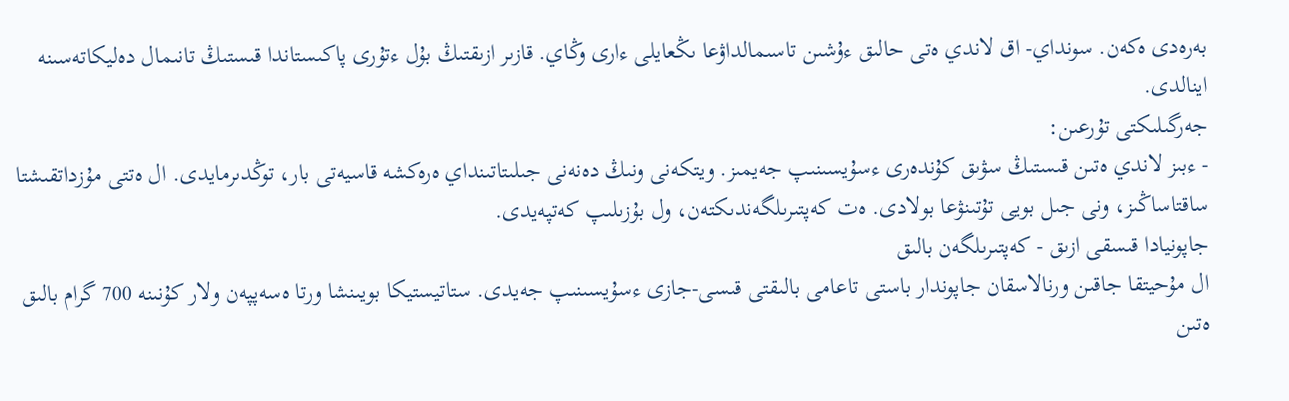بەرەدى ەكەن. سونداي- اق لاندي ەتى حالىق ءۇشىن تاسىمالداۋعا ىڭعايلى ءارى وڭاي. قازىر ازىقتىڭ بۇل ءتۇرى پاكىستاندا قىستىڭ تانىمال دەليكاتەسىنە اينالدى.
جەرگىلىكتى تۇرعىن:
- ءبىز لاندي ەتىن قىستىڭ سۋىق كۇندەرى ءسۇيسىنىپ جەيمىز. ويتكەنى ونىڭ دەنەنى جىلىتاتىنداي ەرەكشە قاسيەتى بار، توڭدىرمايدى. ال ەتتى مۇزداتقىشتا ساقتاساڭىز، ونى جىل بويى تۇتىنۋعا بولادى. ەت كەپتىرىلگەندىكتەن، ول بۇزىلىپ كەتپەيدى.
جاپونيادا قىسقى ازىق - كەپتىرىلگەن بالىق
ال مۇحيتقا جاقىن ورنالاسقان جاپوندار باستى تاعامى بالىقتى قىسى-جازى ءسۇيسىنىپ جەيدى. ستاتيستيكا بويىنشا ورتا ەسەپپەن ولار كۇنىنە 700 گرام بالىق ەتىن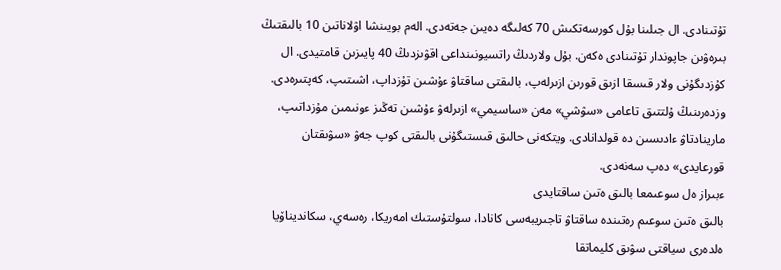تۇتىنادى. ال جىلىنا بۇل كورسەتكىش 70 كەلىگە دەيىن جەتەدى. الەم بويىنشا اۋلاناتىن 10 بالىقتىڭ بىرەۋىن جاپوندار تۇتىنادى ەكەن. بۇل ولاردىڭ راتسيونىنداعى اقۋىزدىڭ 40 پايىزىن قامتيدى. ال كۇزدىگۇنى ولار قىسقا ازىق قورىن ازىرلەپ، بالىقتى ساقتاۋ ءۇشىن تۇزداپ، اشىتىپ، كەپتىرەدى.
وزدەرىنىڭ ۇلتتىق تاعامى «سۋشي» مەن «ساسيمي» ازىرلەۋ ءۇشىن تەڭىز ءونىمىن مۇزداتىپ، مارينادتاۋ ءادىسىن دە قولدانادى. ويتكەنى حالىق قىستىگۇنى بالىقتى كوپ جەۋ «سۋىقتان قورعايدى» دەپ سەنەدى.
ءبىراز ەل سوعىمعا بالىق ەتىن ساقتايدى
بالىق ەتىن سوعىم رەتىندە ساقتاۋ تاجىريبەسى كانادا، سولتۇستىك امەريكا، رەسەي، سكانديناۆيا ەلدەرى سياقتى سۋىق كليماتقا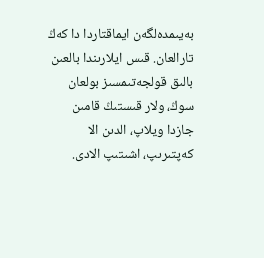بەيىمدەلگەن ايماقتاردا دا كەڭ تارالعان. قىس ايلارىندا بالعىن بالىق قولجەتىمسىز بولعان سوڭ، ولار قىستىڭ قامىن جازدا ويلاپ، الدىن الا كەپتىرىپ، اشىتىپ الادى.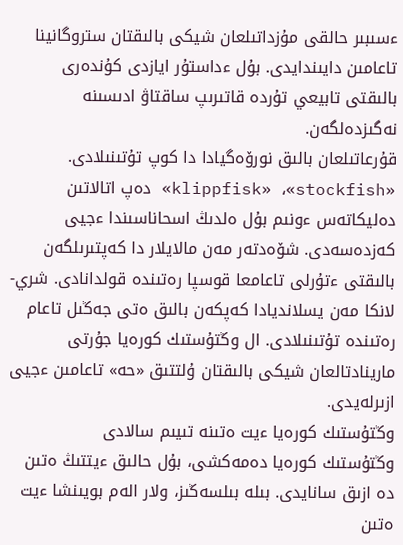ءسىبىر حالقى مۇزداتىلعان شيكى بالىقتان ستروگانينا تاعامىن دايىندايدى. بۇل ءداستۇر ايازدى كۇندەرى بالىقتى تابيعي تۇردە قاتىرىپ ساقتاۋ ادىسىنە نەگىزدەلگەن.
قۇرعاتىلعان بالىق نورۆەگيادا دا كوپ تۇتىنىلادى. «klippfisk» ،«stockfish» دەپ اتالاتىن دەليكاتەس ءونىم بۇل ەلدىڭ اسحاناسىندا ءجيى كەزدەسەدى. شۆەدتەر مەن مالايلار دا كەپتىرىلگەن بالىقتى ءتۇرلى تاعامعا قوسپا رەتىندە قولدانادى. شري-لانكا مەن يسلانديادا كەپكەن بالىق ەتى جەڭىل تاعام رەتىندە تۇتىنىلادى. ال وڭتۇستىك كورەيا جۇرتى مارينادتالعان شيكى بالىقتان ۇلتتىق «حە» تاعامىن ءجيى ازىرلەيدى.
وڭتۇستىك كورەيا ءيت ەتىنە تىيىم سالادى
وڭتۇستىك كورەيا دەمەكشى، بۇل حالىق ءيتتىڭ ەتىن دە ازىق سانايدى. بىلە بىلسەڭىز، ولار الەم بويىنشا ءيت ەتىن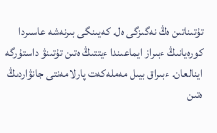تۇتىناتىن ەڭ نەگىزگى ەل. كەيىنگى بىرنەشە عاسىردا كورەيانىڭ ءبىراز ايماعىندا ءيتتىڭ ەتىن تۇتىنۋ داستۇرگە اينالعان. ءبىراق بيىل مەملەكەت پارلامەنتى جانۋاردىڭ ەتىن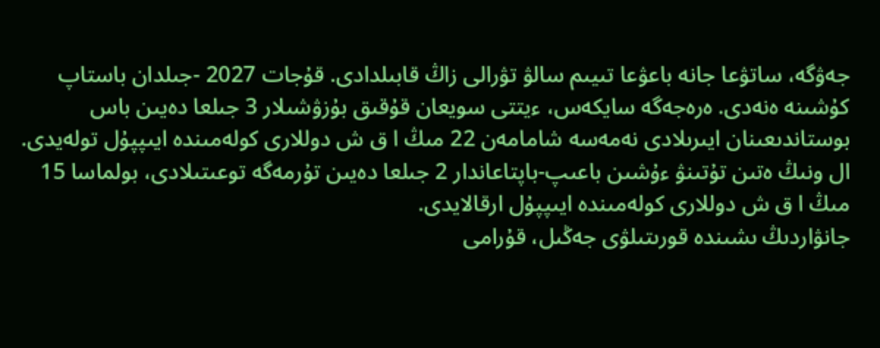جەۋگە، ساتۋعا جانە باعۋعا تىيىم سالۋ تۋرالى زاڭ قابىلدادى. قۇجات 2027 -جىلدان باستاپ كۇشىنە ەنەدى. ەرەجەگە سايكەس، ءيتتى سويعان قۇقىق بۇزۋشىلار 3 جىلعا دەيىن باس بوستاندىعىنان ايىرىلادى نەمەسە شامامەن 22 مىڭ ا ق ش دوللارى كولەمىندە ايىپپۇل تولەيدى. ال ونىڭ ەتىن تۇتىنۋ ءۇشىن باعىپ-باپتاعاندار 2 جىلعا دەيىن تۇرمەگە توعىتىلادى، بولماسا 15 مىڭ ا ق ش دوللارى كولەمىندە ايىپپۇل ارقالايدى.
جانۋاردىڭ ىشىندە قورىتىلۋى جەڭىل، قۇرامى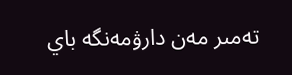تەمىر مەن دارۋمەنگە باي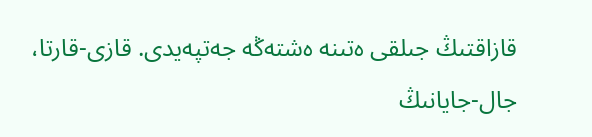قازاقتىڭ جىلقى ەتىنە ەشتەڭە جەتپەيدى. قازى-قارتا، جال-جايانىڭ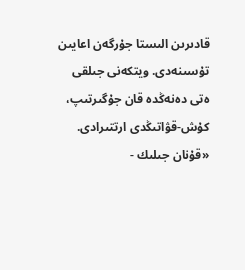قادىرىن الىستا جۇرگەن اعايىن تۇسىنەدى. ويتكەنى جىلقى ەتى دەنەڭدە قان جۇگىرتىپ، كۇش-قۋاتىڭدى ارتتىرادى. «قۇنان جىلىك -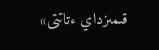قىمىزداي ءتاتتى»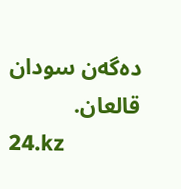دەگەن سودان قالعان.
24.kz